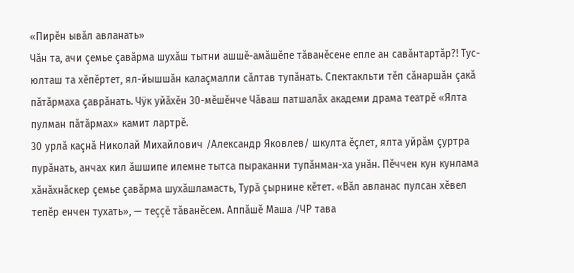«Пирĕн ывăл авланать»
Чăн та, ачи çемье çавăрма шухăш тытни ашшĕ-амăшĕпе тăванĕсене епле ан савăнтартăр?! Тус-юлташ та хĕпĕртет, ял-йышшăн калаçмалли сăлтав тупăнать. Спектакльти тĕп сăнаршăн çакă пăтăрмаха çаврăнать. Чÿк уйăхĕн 30-мĕшĕнче Чăваш патшалăх академи драма театрĕ «Ялта пулман пăтăрмах» камит лартрĕ.
30 урлă каçнă Николай Михайлович /Александр Яковлев/ шкулта ĕçлет, ялта уйрăм çуртра пурăнать, анчах кил ăшшипе илемне тытса пыраканни тупăнман-ха унăн. Пĕччен кун кунлама хăнăхнăскер çемье çавăрма шухăшламасть, Турă çырнине кĕтет. «Вăл авланас пулсан хĕвел тепĕр енчен тухать», — теççĕ тăванĕсем. Аппăшĕ Маша /ЧР тава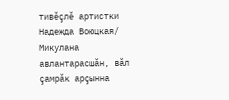тивĕçлĕ артистки Надежда Воюцкая/ Микулана авлантарасшăн, вăл çамрăк арçынна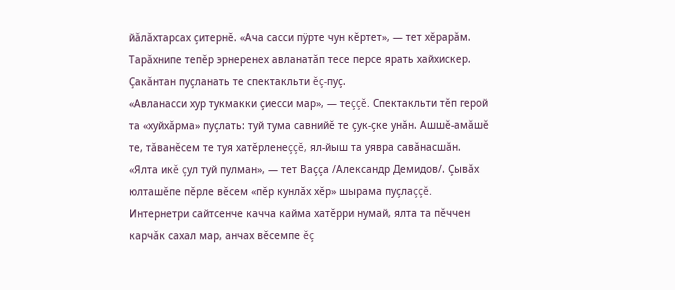йăлăхтарсах çитернĕ. «Ача сасси пÿрте чун кĕртет», — тет хĕрарăм. Тарăхнипе тепĕр эрнеренех авланатăп тесе персе ярать хайхискер. Çакăнтан пуçланать те спектакльти ĕç-пуç.
«Авланасси хур тукмакки çиесси мар», — теççĕ. Спектакльти тĕп герой та «хуйхăрма» пуçлать: туй тума савнийĕ те çук-çке унăн. Ашшĕ-амăшĕ те, тăванĕсем те туя хатĕрленеççĕ, ял-йыш та уявра савăнасшăн. «Ялта икĕ çул туй пулман», — тет Ваççа /Александр Демидов/. Çывăх юлташĕпе пĕрле вĕсем «пĕр кунлăх хĕр» шырама пуçлаççĕ. Интернетри сайтсенче качча кайма хатĕрри нумай, ялта та пĕччен карчăк сахал мар, анчах вĕсемпе ĕç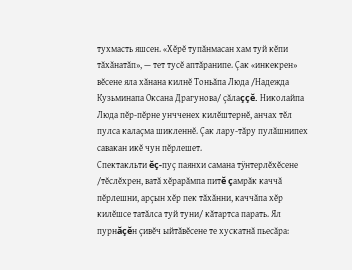тухмасть яшсен. «Хĕрĕ тупăнмасан хам туй кĕпи тăхăнатăп», — тет тусĕ аптăранипе. Çак «инкекрен» вĕсене яла хăнана килнĕ Тоньăпа Люда /Надежда Кузьминапа Оксана Драгунова/ çăлаççĕ. Николайпа Люда пĕр-пĕрне унчченех килĕштернĕ, анчах тĕл пулса калаçма шикленнĕ. Çак лару-тăру пулăшнипех савакан икĕ чун пĕрлешет.
Спектакльти ĕç-пуç паянхи самана тÿнтерлĕхĕсене /тĕслĕхрен, ватă хĕрарăмпа питĕ çамрăк каччă пĕрлешни, арçын хĕр пек тăхăнни, каччăпа хĕр килĕшсе татăлса туй туни/ кăтартса парать. Ял пурнăçĕн çивĕч ыйтăвĕсене те хускатнă пьесăра: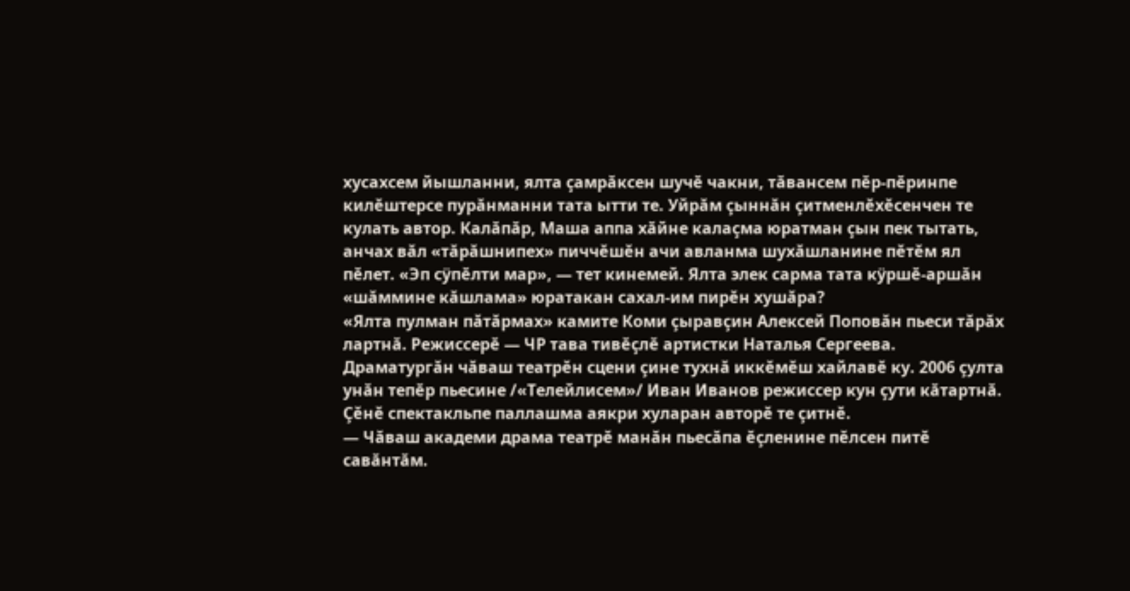хусахсем йышланни, ялта çамрăксен шучĕ чакни, тăвансем пĕр-пĕринпе килĕштерсе пурăнманни тата ытти те. Уйрăм çыннăн çитменлĕхĕсенчен те кулать автор. Калăпăр, Маша аппа хăйне калаçма юратман çын пек тытать, анчах вăл «тăрăшнипех» пиччĕшĕн ачи авланма шухăшланине пĕтĕм ял пĕлет. «Эп сÿпĕлти мар», — тет кинемей. Ялта элек сарма тата кÿршĕ-аршăн «шăммине кăшлама» юратакан сахал-им пирĕн хушăра?
«Ялта пулман пăтăрмах» камите Коми çыравçин Алексей Поповăн пьеси тăрăх лартнă. Режиссерĕ — ЧР тава тивĕçлĕ артистки Наталья Сергеева. Драматургăн чăваш театрĕн сцени çине тухнă иккĕмĕш хайлавĕ ку. 2006 çулта унăн тепĕр пьесине /«Телейлисем»/ Иван Иванов режиссер кун çути кăтартнă. Çĕнĕ спектакльпе паллашма аякри хуларан авторĕ те çитнĕ.
— Чăваш академи драма театрĕ манăн пьесăпа ĕçленине пĕлсен питĕ савăнтăм.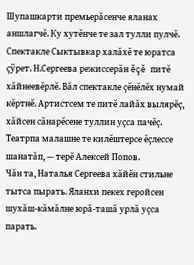Шупашкарти премьерăсенче яланах аншлагчĕ. Ку хутĕнче те зал тулли пулчĕ. Спектакле Сыктывкар халăхĕ те юратса çÿрет. Н.Сергеева режиссерăн ĕçĕ питĕ хăйнеевĕрлĕ. Вăл спектакле çĕнĕлĕх нумай кĕртнĕ. Артистсем те питĕ лайăх вылярĕç, хăйсен сăнарĕсене туллин уçса пачĕç. Театрпа малашне те килĕштерсе ĕçлессе шанатăп, — терĕ Алексей Попов.
Чăн та, Наталья Сергеева хăйĕн стильне тытса пырать. Яланхи пекех геройсен шухăш-кăмăлне юрă-ташă урлă уçса парать.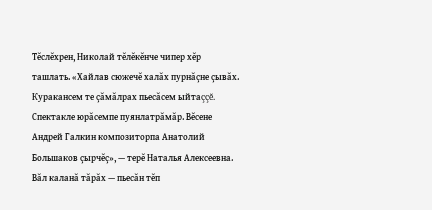Тĕслĕхрен, Николай тĕлĕкĕнче чипер хĕр ташлать. «Хайлав сюжечĕ халăх пурнăçне çывăх. Куракансем те çăмăлрах пьесăсем ыйтаççĕ. Спектакле юрăсемпе пуянлатрăмăр. Вĕсене Андрей Галкин композиторпа Анатолий Большаков çырчĕç», — терĕ Наталья Алексеевна. Вăл каланă тăрăх — пьесăн тĕп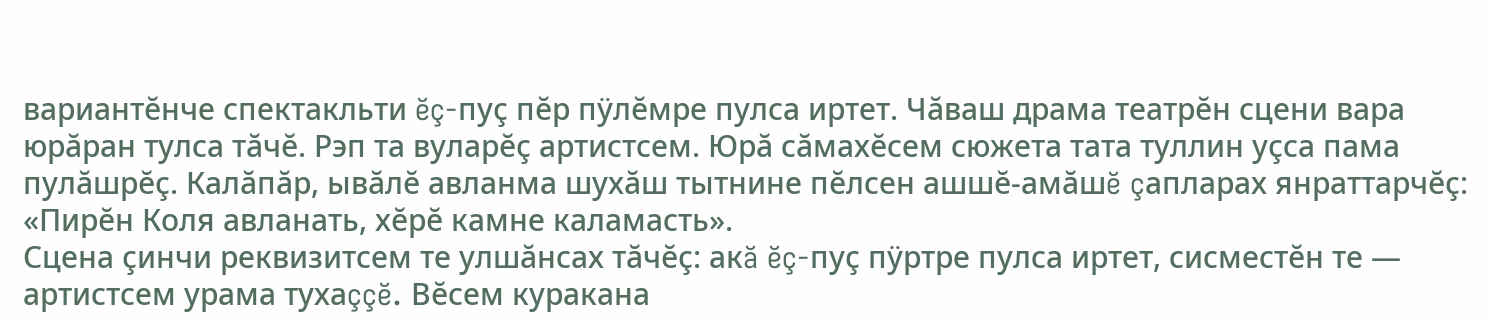вариантĕнче спектакльти ĕç-пуç пĕр пÿлĕмре пулса иртет. Чăваш драма театрĕн сцени вара юрăран тулса тăчĕ. Рэп та вуларĕç артистсем. Юрă сăмахĕсем сюжета тата туллин уçса пама пулăшрĕç. Калăпăр, ывăлĕ авланма шухăш тытнине пĕлсен ашшĕ-амăшĕ çапларах янраттарчĕç: «Пирĕн Коля авланать, хĕрĕ камне каламасть».
Сцена çинчи реквизитсем те улшăнсах тăчĕç: акă ĕç-пуç пÿртре пулса иртет, сисместĕн те — артистсем урама тухаççĕ. Вĕсем куракана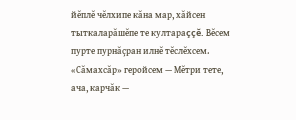йĕплĕ чĕлхипе кăна мар, хăйсен тыткаларăшĕпе те култараççĕ. Вĕсем пурте пурнăçран илнĕ тĕслĕхсем. «Сăмахсăр» геройсем — Мĕтри тете, ача, карчăк —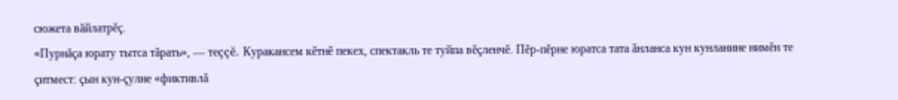сюжета вăйлатрĕç.
«Пурнăçа юрату тытса тăрать», — теççĕ. Куракансем кĕтнĕ пекех, спектакль те туйпа вĕçленчĕ. Пĕр-пĕрне юратса тата ăнланса кун кунланине нимĕн те çитмест: çын кун-çулне «фиктивлă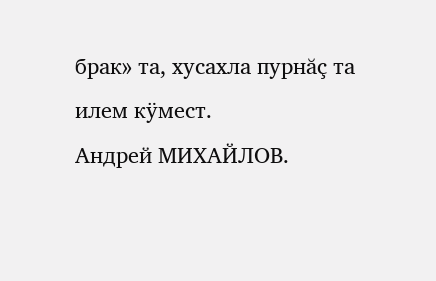брак» та, хусахла пурнăç та илем кÿмест.
Андрей МИХАЙЛОВ.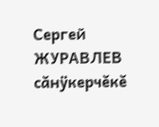Сергей ЖУРАВЛЕВ сăнÿкерчĕкĕ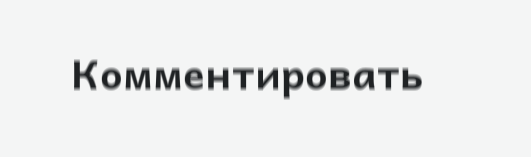Комментировать